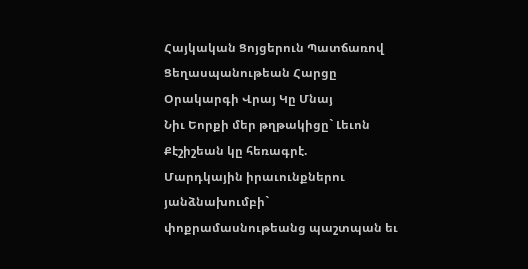Հայկական Ցոյցերուն Պատճառով
Ցեղասպանութեան Հարցը
Օրակարգի Վրայ Կը Մնայ
Նիւ Եորքի մեր թղթակիցը` Լեւոն Քէշիշեան կը հեռագրէ.
Մարդկային իրաւունքներու յանձնախումբի` փոքրամասնութեանց պաշտպան եւ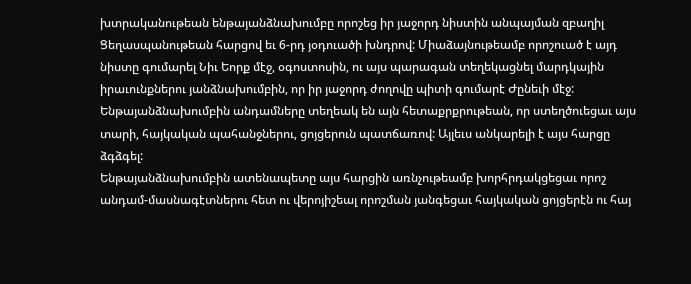խտրականութեան ենթայանձնախումբը որոշեց իր յաջորդ նիստին անպայման զբաղիլ Ցեղասպանութեան հարցով եւ 6-րդ յօդուածի խնդրով: Միաձայնութեամբ որոշուած է այդ նիստը գումարել Նիւ Եորք մէջ, օգոստոսին, ու այս պարագան տեղեկացնել մարդկային իրաւունքներու յանձնախումբին, որ իր յաջորդ ժողովը պիտի գումարէ Ժընեւի մէջ:
Ենթայանձնախումբին անդամները տեղեակ են այն հետաքրքրութեան, որ ստեղծուեցաւ այս տարի, հայկական պահանջներու, ցոյցերուն պատճառով: Այլեւս անկարելի է այս հարցը ձգձգել:
Ենթայանձնախումբին ատենապետը այս հարցին առնչութեամբ խորհրդակցեցաւ որոշ անդամ-մասնագէտներու հետ ու վերոյիշեալ որոշման յանգեցաւ հայկական ցոյցերէն ու հայ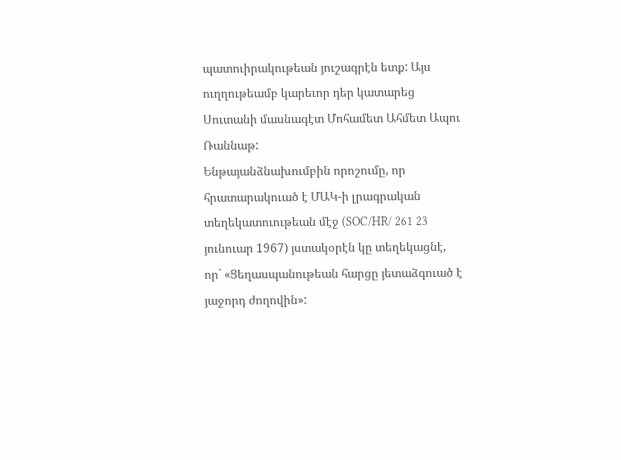պատուիրակութեան յուշագրէն ետք: Այս ուղղութեամբ կարեւոր դեր կատարեց Սուտանի մասնագէտ Մոհամետ Ահմետ Ապու Ռաննաթ:
Ենթայանձնախումբին որոշումը, որ հրատարակուած է ՄԱԿ-ի լրագրական տեղեկատուութեան մէջ (SOC/HR/ 261 23 յունուար 1967) յստակօրէն կը տեղեկացնէ, որ` «Ցեղասպանութեան հարցը յետաձգուած է յաջորդ ժողովին»: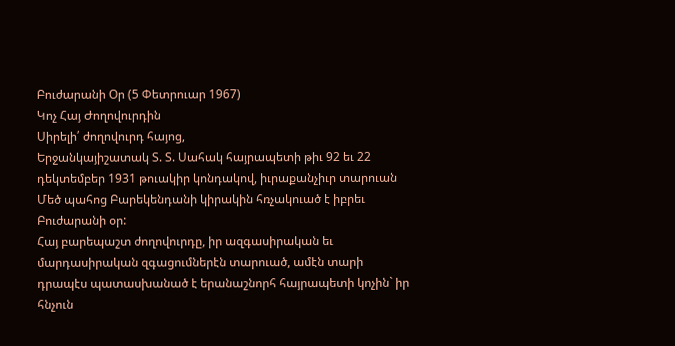Բուժարանի Օր (5 Փետրուար 1967)
Կոչ Հայ Ժողովուրդին
Սիրելի՛ ժողովուրդ հայոց,
Երջանկայիշատակ Տ. Տ. Սահակ հայրապետի թիւ 92 եւ 22 դեկտեմբեր 1931 թուակիր կոնդակով, իւրաքանչիւր տարուան Մեծ պահոց Բարեկենդանի կիրակին հռչակուած է իբրեւ Բուժարանի օր:
Հայ բարեպաշտ ժողովուրդը, իր ազգասիրական եւ մարդասիրական զգացումներէն տարուած, ամէն տարի դրապէս պատասխանած է երանաշնորհ հայրապետի կոչին` իր հնչուն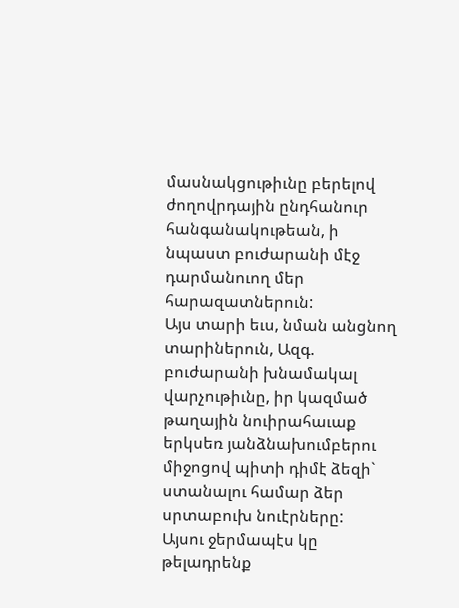մասնակցութիւնը բերելով ժողովրդային ընդհանուր հանգանակութեան, ի նպաստ բուժարանի մէջ դարմանուող մեր հարազատներուն:
Այս տարի եւս, նման անցնող տարիներուն, Ազգ. բուժարանի խնամակալ վարչութիւնը, իր կազմած թաղային նուիրահաւաք երկսեռ յանձնախումբերու միջոցով պիտի դիմէ ձեզի` ստանալու համար ձեր սրտաբուխ նուէրները:
Այսու ջերմապէս կը թելադրենք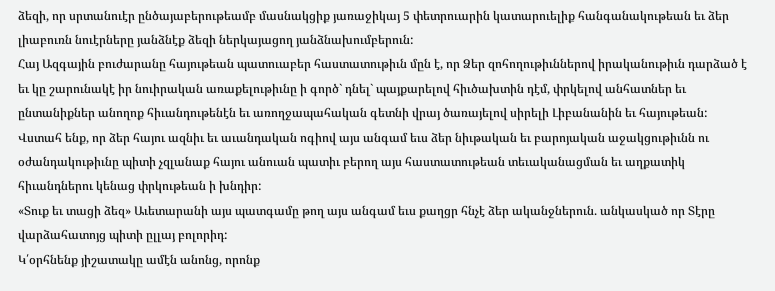ձեզի, որ սրտանուէր ընծայաբերութեամբ մասնակցիք յառաջիկայ 5 փետրուարին կատարուելիք հանգանակութեան եւ ձեր լիաբուռն նուէրները յանձնէք ձեզի ներկայացող յանձնախումբերուն:
Հայ Ազգային բուժարանը հայութեան պատուաբեր հաստատութիւն մըն է, որ Ձեր զոհողութիւններով իրականութիւն դարձած է եւ կը շարունակէ իր նուիրական առաքելութիւնը ի գործ` դնել` պայքարելով հիւծախտին դէմ, փրկելով անհատներ եւ ընտանիքներ անողոք հիւանդութենէն եւ առողջապահական գետնի վրայ ծառայելով սիրելի Լիբանանին եւ հայութեան:
Վստահ ենք, որ ձեր հայու ազնիւ եւ աւանդական ոգիով այս անգամ եւս ձեր նիւթական եւ բարոյական աջակցութիւնն ու օժանդակութիւնը պիտի չզլանաք հայու անուան պատիւ բերող այս հաստատութեան տեւականացման եւ աղքատիկ հիւանդներու կենաց փրկութեան ի խնդիր:
«Տուք եւ տացի ձեզ» Աւետարանի այս պատգամը թող այս անգամ եւս քաղցր հնչէ ձեր ականջներուն. անկասկած որ Տէրը վարձահատոյց պիտի ըլլայ բոլորիդ:
Կ՛օրհնենք յիշատակը ամէն անոնց, որոնք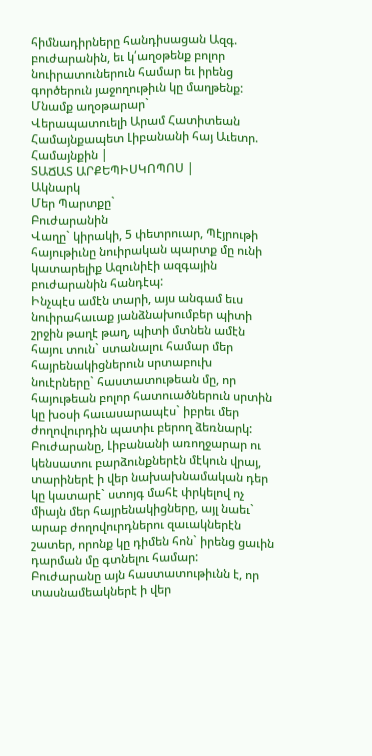հիմնադիրները հանդիսացան Ազգ. բուժարանին, եւ կ՛աղօթենք բոլոր նուիրատուներուն համար եւ իրենց գործերուն յաջողութիւն կը մաղթենք:
Մնամք աղօթարար`
Վերապատուելի Արամ Հատիտեան Համայնքապետ Լիբանանի հայ Աւետր. Համայնքին |
ՏԱՃԱՏ ԱՐՔԵՊԻՍԿՈՊՈՍ |
Ակնարկ
Մեր Պարտքը`
Բուժարանին
Վաղը` կիրակի, 5 փետրուար, Պէյրութի հայութիւնը նուիրական պարտք մը ունի կատարելիք Ազունիէի ազգային բուժարանին հանդէպ:
Ինչպէս ամէն տարի, այս անգամ եւս նուիրահաւաք յանձնախումբեր պիտի շրջին թաղէ թաղ, պիտի մտնեն ամէն հայու տուն` ստանալու համար մեր հայրենակիցներուն սրտաբուխ նուէրները` հաստատութեան մը, որ հայութեան բոլոր հատուածներուն սրտին կը խօսի հաւասարապէս` իբրեւ մեր ժողովուրդին պատիւ բերող ձեռնարկ:
Բուժարանը, Լիբանանի առողջարար ու կենսատու բարձունքներէն մէկուն վրայ, տարիներէ ի վեր նախախնամական դեր կը կատարէ` ստոյգ մահէ փրկելով ոչ միայն մեր հայրենակիցները, այլ նաեւ` արաբ ժողովուրդներու զաւակներէն շատեր, որոնք կը դիմեն հոն` իրենց ցաւին դարման մը գտնելու համար:
Բուժարանը այն հաստատութիւնն է, որ տասնամեակներէ ի վեր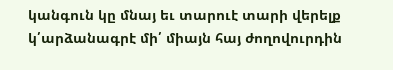կանգուն կը մնայ եւ տարուէ տարի վերելք կ՛արձանագրէ մի՛ միայն հայ ժողովուրդին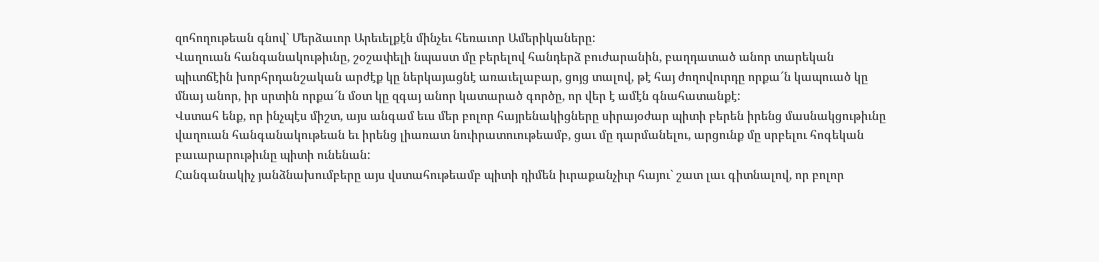զոհողութեան գնով` Մերձաւոր Արեւելքէն մինչեւ հեռաւոր Ամերիկաները:
Վաղուան հանգանակութիւնը, շօշափելի նպաստ մը բերելով հանդերձ բուժարանին, բաղդատած անոր տարեկան պիւտճէին խորհրդանշական արժէք կը ներկայացնէ առաւելաբար, ցոյց տալով, թէ հայ ժողովուրդը որքա՜ն կապուած կը մնայ անոր, իր սրտին որքա՜ն մօտ կը զգայ անոր կատարած գործը, որ վեր է ամէն գնահատանքէ:
Վստահ ենք, որ ինչպէս միշտ, այս անգամ եւս մեր բոլոր հայրենակիցները սիրայօժար պիտի բերեն իրենց մասնակցութիւնը վաղուան հանգանակութեան եւ իրենց լիառատ նուիրատուութեամբ, ցաւ մը դարմանելու, արցունք մը սրբելու հոգեկան բաւարարութիւնը պիտի ունենան:
Հանգանակիչ յանձնախումբերը այս վստահութեամբ պիտի դիմեն իւրաքանչիւր հայու` շատ լաւ գիտնալով, որ բոլոր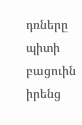դռները պիտի բացուին իրենց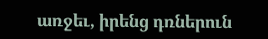առջեւ, իրենց դռներուն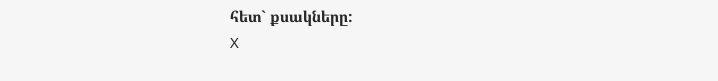հետ` քսակները:
X